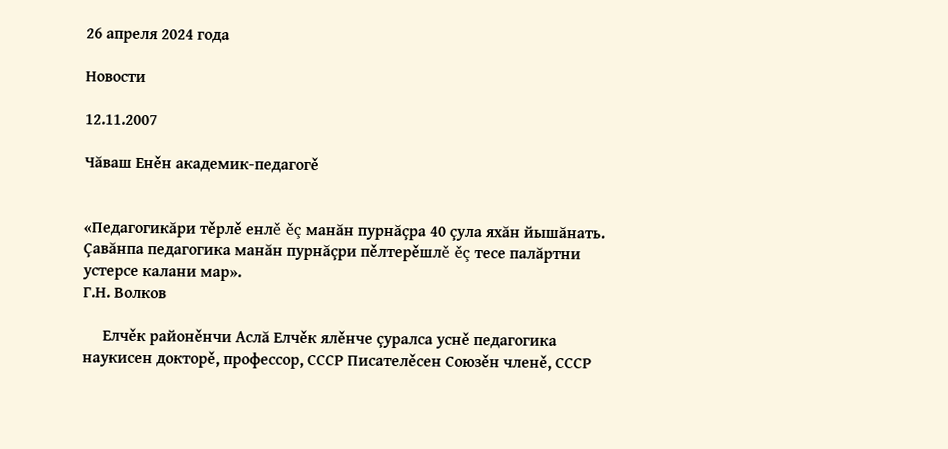26 апреля 2024 года

Новости

12.11.2007

Чăваш Енěн академик-педагогě


«Педагогикăри тěрлě енлě ěç манăн пурнăçра 40 çула яхăн йышăнать. Çавăнпа педагогика манăн пурнăçри пěлтерěшлě ěç тесе палăртни устерсе калани мар».
Г.Н. Волков

     Елчěк районěнчи Аслă Елчěк ялěнче çуралса уснě педагогика наукисен докторě, профессор, СССР Писателěсен Союзěн членě, СССР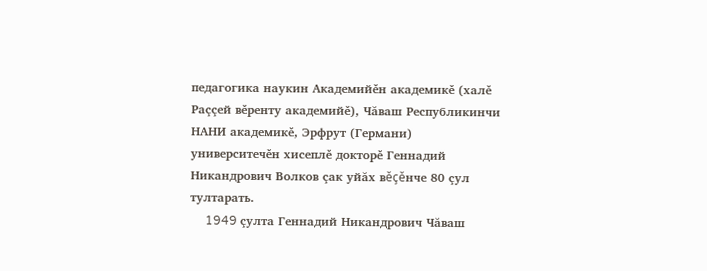педагогика наукин Академийěн академикě (халě Раççей вěренту академийě), Чăваш Республикинчи НАНИ академикě, Эрфрут (Германи) университечěн хисеплě докторě Геннадий Никандрович Волков çак уйăх вěçěнче 80 çул тултарать.
     1949 çулта Геннадий Никандрович Чăваш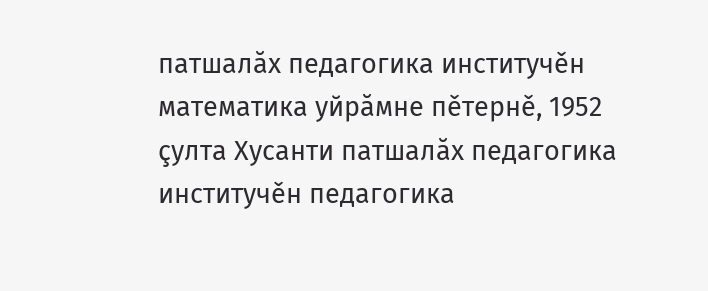патшалăх педагогика институчěн математика уйрăмне пěтернě, 1952 çулта Хусанти патшалăх педагогика институчěн педагогика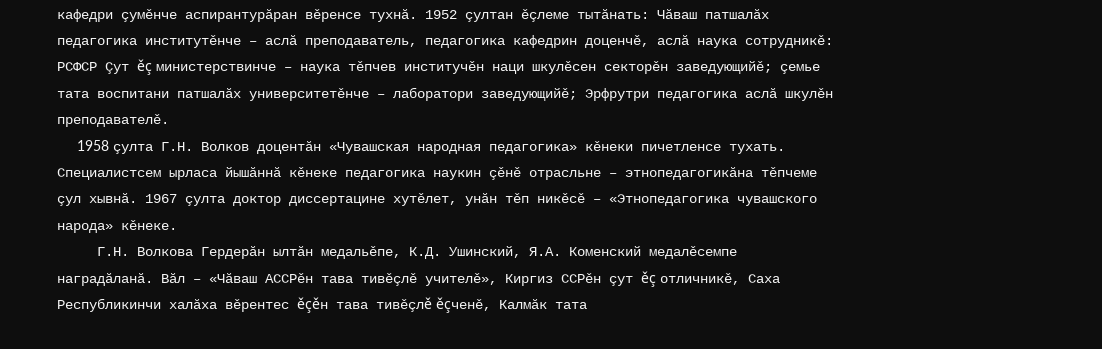кафедри çумěнче аспирантурăран вěренсе тухнă. 1952 çултан ěçлеме тытăнать: Чăваш патшалăх педагогика институтěнче – аслă преподаватель, педагогика кафедрин доценчě, аслă наука сотрудникě: РСФСР Çут ěç министерствинче – наука тěпчев институчěн наци шкулěсен секторěн заведующийě; çемье тата воспитани патшалăх университетěнче – лаборатори заведующийě; Эрфрутри педагогика аслă шкулěн преподавателě.
     1958 çулта Г.Н. Волков доцентăн «Чувашская народная педагогика» кěнеки пичетленсе тухать. Специалистсем ырласа йышăннă кěнеке педагогика наукин çěнě отрасльне – этнопедагогикăна тěпчеме çул хывнă. 1967 çулта доктор диссертацине хутěлет, унăн тěп никěсě – «Этнопедагогика чувашского народа» кěнеке.
     Г.Н. Волкова Гердерăн ылтăн медальěпе, К.Д. Ушинский, Я.А. Коменский медалěсемпе наградăланă. Вăл – «Чăваш АССРěн тава тивěçлě учителě», Киргиз ССРěн çут ěç отличникě, Саха Республикинчи халăха вěрентес ěçěн тава тивěçлě ěçченě, Калмăк тата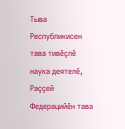Тыва Республикисен тава тивěçлě наука деятелě, Раççей Федерацийěн тава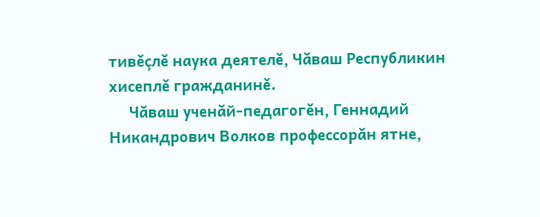тивěçлě наука деятелě, Чăваш Республикин хисеплě гражданинě.
     Чăваш ученăй-педагогěн, Геннадий Никандрович Волков профессорăн ятне,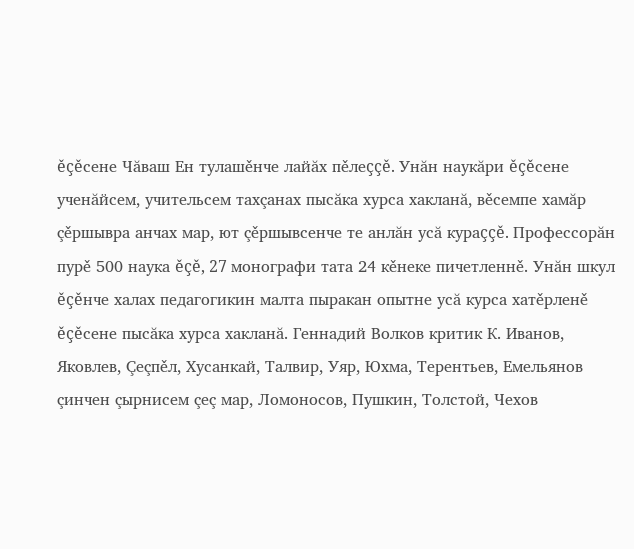ěçěсене Чăваш Ен тулашěнче лайăх пěлеççě. Унăн наукăри ěçěсене ученăйсем, учительсем тахçанах пысăка хурса хакланă, вěсемпе хамăр çěршывра анчах мар, ют çěршывсенче те анлăн усă кураççě. Профессорăн пурě 500 наука ěçě, 27 монографи тата 24 кěнеке пичетленнě. Унăн шкул ěçěнче халaх педагогикин малта пыракан опытне усă курса хатěрленě ěçěсене пысăка хурса хакланă. Геннадий Волков критик К. Иванов, Яковлев, Çеçпěл, Хусанкай, Талвир, Уяр, Юхма, Терентьев, Емельянов çинчен çырнисем çеç мар, Ломоносов, Пушкин, Толстой, Чехов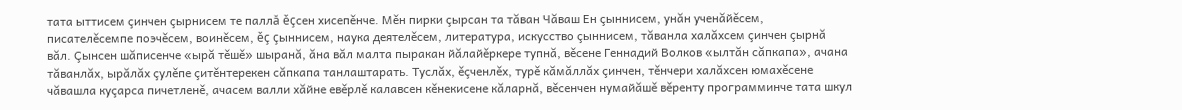тата ыттисем çинчен çырнисем те паллă ěçсен хисепěнче. Мěн пирки çырсан та тăван Чăваш Ен çыннисем, унăн ученăйěсем, писателěсемпе поэчěсем, воинěсем, ěç çыннисем, наука деятелěсем, литература, искусство çыннисем, тăванла халăхсем çинчен çырнă вăл. Çынсен шăписенче «ырă тěшě» шыранă, ăна вăл малта пыракан йăлайěркере тупнă, вěсене Геннадий Волков «ылтăн сăпкапа», ачана тăванлăх, ырăлăх çулěпе çитěнтерекен сăпкапа танлаштарать. Туслăх, ěçченлěх, турě кăмăллăх çинчен, тěнчери халăхсен юмахěсене чăвашла куçарса пичетленě, ачасем валли хăйне евěрлě калавсен кěнекисене кăларнă, вěсенчен нумайăшě вěренту программинче тата шкул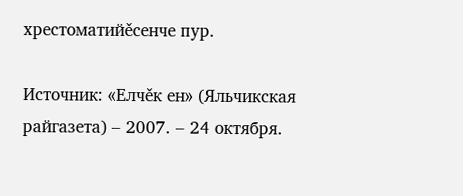хрестоматийěсенче пур.

Источник: «Елчěк ен» (Яльчикская райгазета) – 2007. – 24 октября.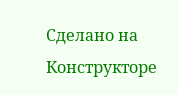Сделано на Конструкторе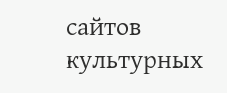сайтов культурных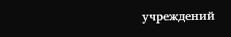учреждений